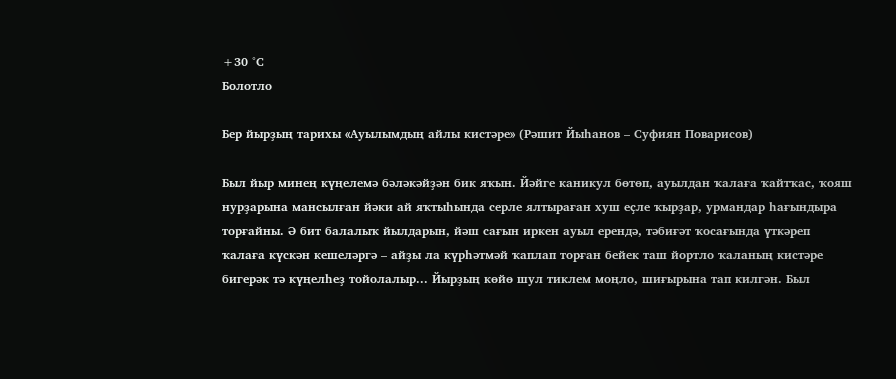+30 °С
Болотло

Бер йырҙың тарихы «Ауылымдың айлы кистәре» (Рәшит Йыһанов – Суфиян Поварисов)

Был йыр минең күңелемә бәләкәйҙән бик яҡын. Йәйге каникул бөтөп, ауылдан ҡалаға ҡайтҡас, ҡояш нурҙарына мансылған йәки ай яҡтыһында серле ялтыраған хуш еҫле ҡырҙар, урмандар һағындыра торғайны. Ә бит балалыҡ йылдарын, йәш сағын иркен ауыл ерендә, тәбиғәт ҡосағында үткәреп ҡалаға күскән кешеләргә – айҙы ла күрһәтмәй ҡаплап торған бейек таш йортло ҡаланың кистәре бигерәк тә күңелһеҙ тойолалыр... Йырҙың көйө шул тиклем моңло, шиғырына тап килгән. Был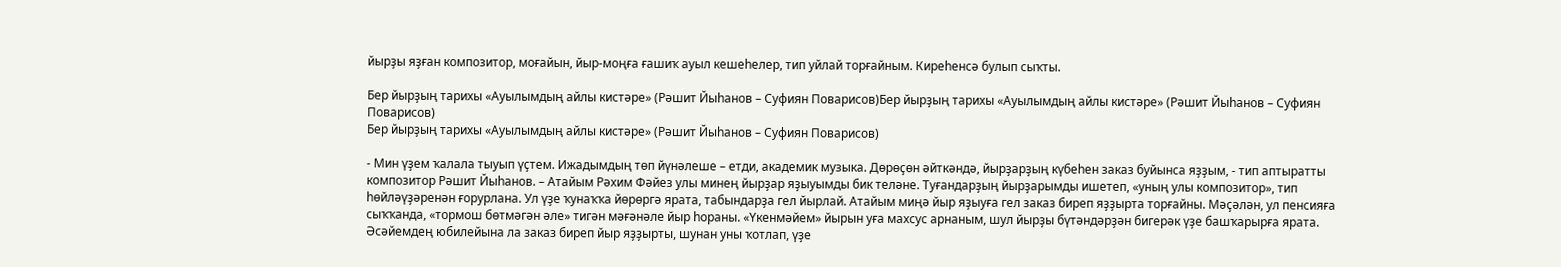йырҙы яҙған композитор, моғайын, йыр-моңға ғашиҡ ауыл кешеһелер, тип уйлай торғайным. Киреһенсә булып сыҡты.

Бер йырҙың тарихы «Ауылымдың айлы кистәре» (Рәшит Йыһанов – Суфиян Поварисов)Бер йырҙың тарихы «Ауылымдың айлы кистәре» (Рәшит Йыһанов – Суфиян Поварисов)
Бер йырҙың тарихы «Ауылымдың айлы кистәре» (Рәшит Йыһанов – Суфиян Поварисов)

- Мин үҙем ҡалала тыуып үҫтем. Ижадымдың төп йүнәлеше – етди, академик музыка. Дөрөҫөн әйткәндә, йырҙарҙың күбеһен заказ буйынса яҙҙым, - тип аптыратты композитор Рәшит Йыһанов. – Атайым Рәхим Фәйез улы минең йырҙар яҙыуымды бик теләне. Туғандарҙың йырҙарымды ишетеп, «уның улы композитор», тип һөйләүҙәренән ғорурлана. Ул үҙе ҡунаҡҡа йөрөргә ярата, табындарҙа гел йырлай. Атайым миңә йыр яҙыуға гел заказ биреп яҙҙырта торғайны. Мәҫәлән, ул пенсияға сыҡҡанда, «тормош бөтмәгән әле» тигән мәғәнәле йыр һораны. «Үкенмәйем» йырын уға махсус арнаным, шул йырҙы бүтәндәрҙән бигерәк үҙе башҡарырға ярата. Әсәйемдең юбилейына ла заказ биреп йыр яҙҙырты, шунан уны ҡотлап, үҙе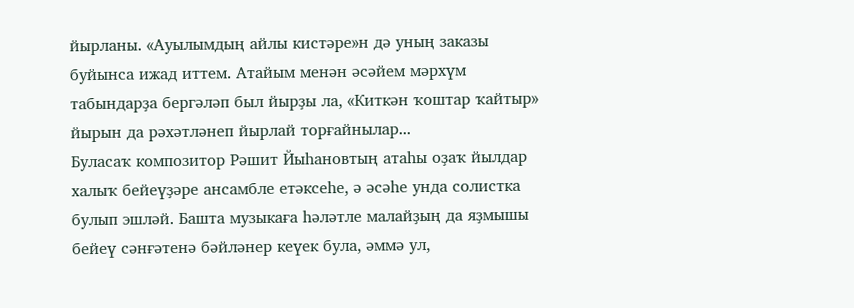йырланы. «Ауылымдың айлы кистәре»н дә уның заказы буйынса ижад иттем. Атайым менән әсәйем мәрхүм табындарҙа бергәләп был йырҙы ла, «Киткән ҡоштар ҡайтыр» йырын да рәхәтләнеп йырлай торғайнылар...
Буласаҡ композитор Рәшит Йыһановтың атаһы оҙаҡ йылдар халыҡ бейеүҙәре ансамбле етәксеһе, ә әсәһе унда солистка булып эшләй. Башта музыкаға һәләтле малайҙың да яҙмышы бейеү сәнғәтенә бәйләнер кеүек була, әммә ул,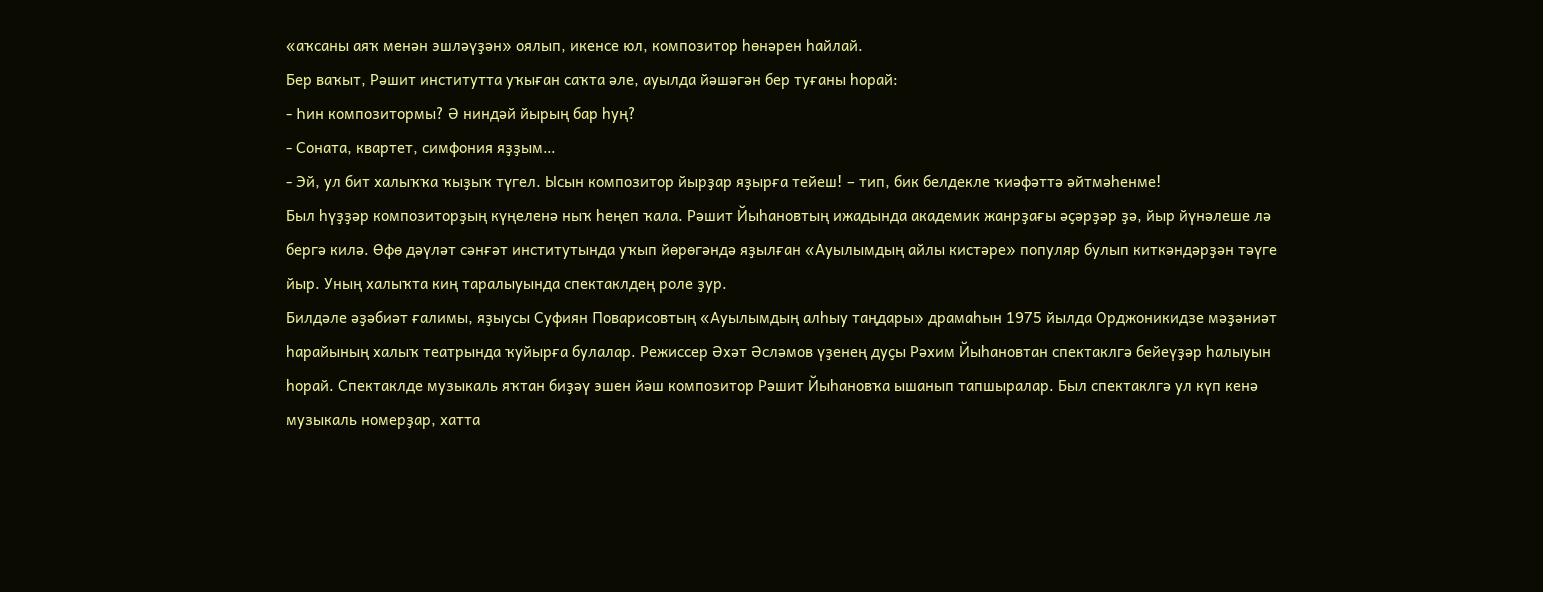«аҡсаны аяҡ менән эшләүҙән» оялып, икенсе юл, композитор һөнәрен һайлай.
Бер ваҡыт, Рәшит институтта уҡыған саҡта әле, ауылда йәшәгән бер туғаны һорай:
- Һин композитормы? Ә ниндәй йырың бар һуң?
- Соната, квартет, симфония яҙҙым…
- Эй, ул бит халыҡҡа ҡыҙыҡ түгел. Ысын композитор йырҙар яҙырға тейеш! – тип, бик белдекле ҡиәфәттә әйтмәһенме!
Был һүҙҙәр композиторҙың күңеленә ныҡ һеңеп ҡала. Рәшит Йыһановтың ижадында академик жанрҙағы әҫәрҙәр ҙә, йыр йүнәлеше лә бергә килә. Өфө дәүләт сәнғәт институтында уҡып йөрөгәндә яҙылған «Ауылымдың айлы кистәре» популяр булып киткәндәрҙән тәүге йыр. Уның халыҡта киң таралыуында спектаклдең роле ҙур.
Билдәле әҙәбиәт ғалимы, яҙыусы Суфиян Поварисовтың «Ауылымдың алһыу таңдары» драмаһын 1975 йылда Орджоникидзе мәҙәниәт һарайының халыҡ театрында ҡуйырға булалар. Режиссер Әхәт Әсләмов үҙенең дуҫы Рәхим Йыһановтан спектаклгә бейеүҙәр һалыуын һорай. Спектаклде музыкаль яҡтан биҙәү эшен йәш композитор Рәшит Йыһановҡа ышанып тапшыралар. Был спектаклгә ул күп кенә музыкаль номерҙар, хатта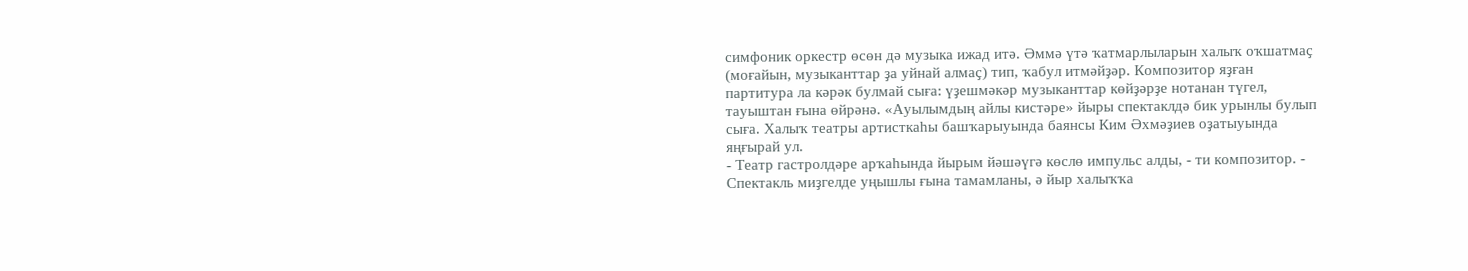симфоник оркестр өсөн дә музыка ижад итә. Әммә үтә ҡатмарлыларын халыҡ оҡшатмаҫ (моғайын, музыканттар ҙа уйнай алмаҫ) тип, ҡабул итмәйҙәр. Композитор яҙған партитура ла кәрәк булмай сыға: үҙешмәкәр музыканттар көйҙәрҙе нотанан түгел, тауыштан ғына өйрәнә. «Ауылымдың айлы кистәре» йыры спектаклдә бик урынлы булып сыға. Халыҡ театры артисткаһы башҡарыуында баянсы Ким Әхмәҙиев оҙатыуында яңғырай ул.
- Театр гастролдәре арҡаһында йырым йәшәүгә көслө импульс алды, - ти композитор. - Спектакль миҙгелде уңышлы ғына тамамланы, ә йыр халыҡҡа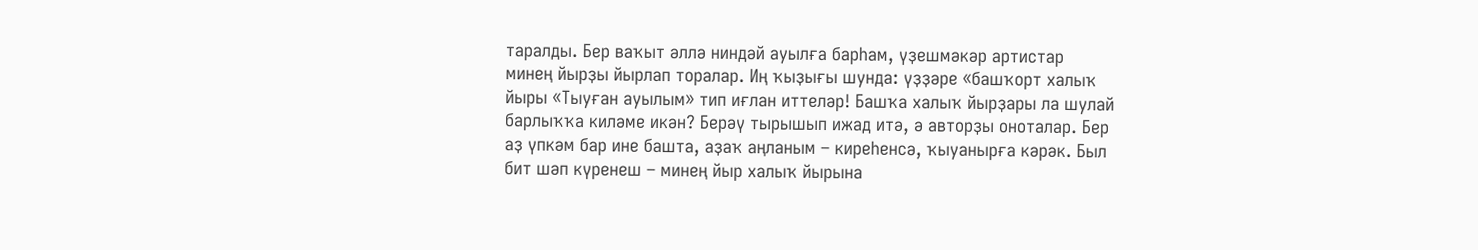таралды. Бер ваҡыт әллә ниндәй ауылға барһам, үҙешмәкәр артистар минең йырҙы йырлап торалар. Иң ҡыҙығы шунда: үҙҙәре «башҡорт халыҡ йыры «Тыуған ауылым» тип иғлан иттеләр! Башҡа халыҡ йырҙары ла шулай барлыҡҡа киләме икән? Берәү тырышып ижад итә, ә авторҙы оноталар. Бер аҙ үпкәм бар ине башта, аҙаҡ аңланым – киреһенсә, ҡыуанырға кәрәк. Был бит шәп күренеш – минең йыр халыҡ йырына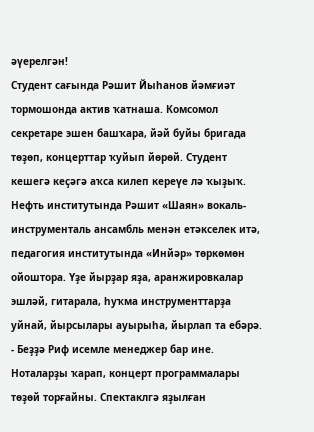әүерелгән!
Студент сағында Рәшит Йыһанов йәмғиәт тормошонда актив ҡатнаша. Комсомол секретаре эшен башҡара, йәй буйы бригада төҙөп, концерттар ҡуйып йөрөй. Студент кешегә кеҫәгә аҡса килеп кереүе лә ҡыҙыҡ. Нефть институтында Рәшит «Шаян» вокаль-инструменталь ансамбль менән етәкселек итә, педагогия институтында «Инйәр» төркөмөн ойоштора. Үҙе йырҙар яҙа, аранжировкалар эшләй, гитарала, һуҡма инструменттарҙа уйнай, йырсылары ауырыһа, йырлап та ебәрә.
- Беҙҙә Риф исемле менеджер бар ине. Ноталарҙы ҡарап, концерт программалары төҙөй торғайны. Спектаклгә яҙылған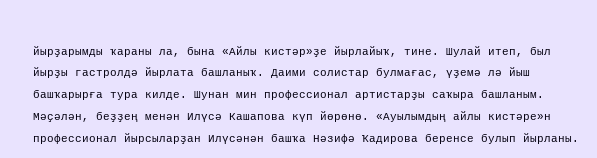йырҙарымды ҡараны ла, бына «Айлы кистәр»ҙе йырлайыҡ, тине. Шулай итеп, был йырҙы гастролдә йырлата башланыҡ. Даими солистар булмағас, үҙемә лә йыш башҡарырға тура килде. Шунан мин профессионал артистарҙы саҡыра башланым. Мәҫәлән, беҙҙең менән Илүсә Кашапова күп йөрөнө. «Ауылымдың айлы кистәре»н профессионал йырсыларҙан Илүсәнән башҡа Нәзифә Ҡадирова беренсе булып йырланы.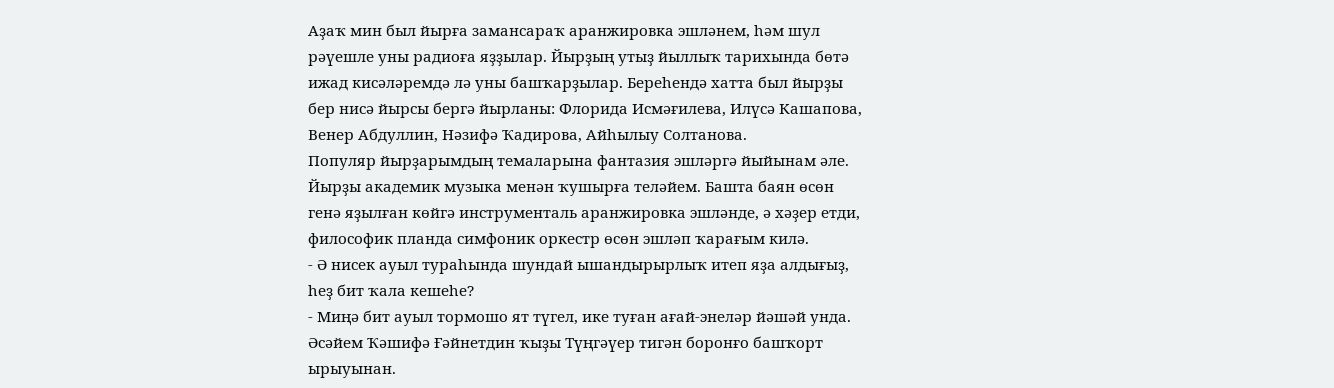Аҙаҡ мин был йырға замансараҡ аранжировка эшләнем, һәм шул рәүешле уны радиоға яҙҙылар. Йырҙың утыҙ йыллыҡ тарихында бөтә ижад кисәләремдә лә уны башҡарҙылар. Береһендә хатта был йырҙы бер нисә йырсы бергә йырланы: Флорида Исмәғилева, Илүсә Кашапова, Венер Абдуллин, Нәзифә Ҡадирова, Айһылыу Солтанова.
Популяр йырҙарымдың темаларына фантазия эшләргә йыйынам әле. Йырҙы академик музыка менән ҡушырға теләйем. Башта баян өсөн генә яҙылған көйгә инструменталь аранжировка эшләнде, ә хәҙер етди, философик планда симфоник оркестр өсөн эшләп ҡарағым килә.
- Ә нисек ауыл тураһында шундай ышандырырлыҡ итеп яҙа алдығыҙ, һеҙ бит ҡала кешеһе?
- Миңә бит ауыл тормошо ят түгел, ике туған ағай-энеләр йәшәй унда. Әсәйем Ҡәшифә Ғәйнетдин ҡыҙы Түңгәүер тигән боронғо башҡорт ырыуынан.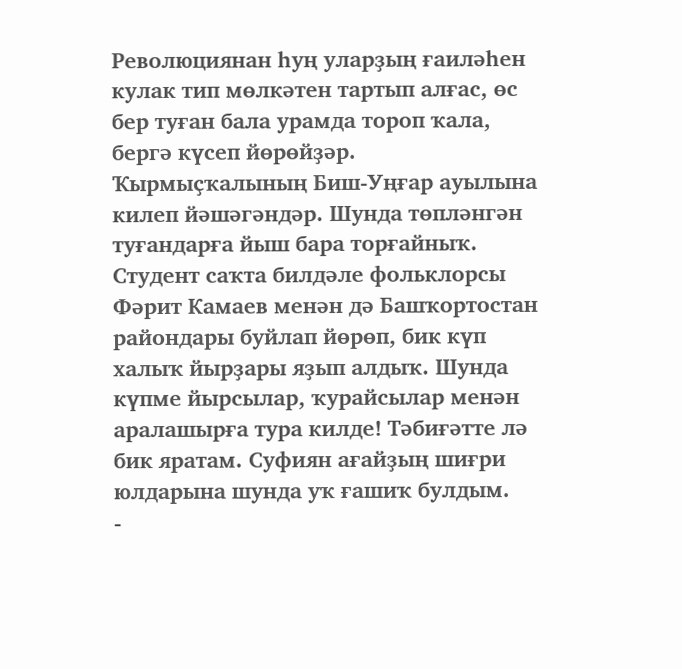Революциянан һуң уларҙың ғаиләһен кулак тип мөлкәтен тартып алғас, өс бер туған бала урамда тороп ҡала, бергә күсеп йөрөйҙәр. Ҡырмыҫҡалының Биш-Уңғар ауылына килеп йәшәгәндәр. Шунда төпләнгән туғандарға йыш бара торғайныҡ. Студент саҡта билдәле фольклорсы Фәрит Камаев менән дә Башҡортостан райондары буйлап йөрөп, бик күп халыҡ йырҙары яҙып алдыҡ. Шунда күпме йырсылар, ҡурайсылар менән аралашырға тура килде! Тәбиғәтте лә бик яратам. Суфиян ағайҙың шиғри юлдарына шунда уҡ ғашиҡ булдым.
-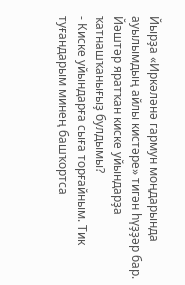Йырҙа «Иркәләнә гармун моңдарында ауылымдың айлы кистәре» тигән һүҙҙәр бар. Йәштәр яратҡан киске уйындарҙа ҡатнашҡанығыҙ булдымы?
- Киске уйындарға сыға торғайным. Тик туғандарым минең башҡортса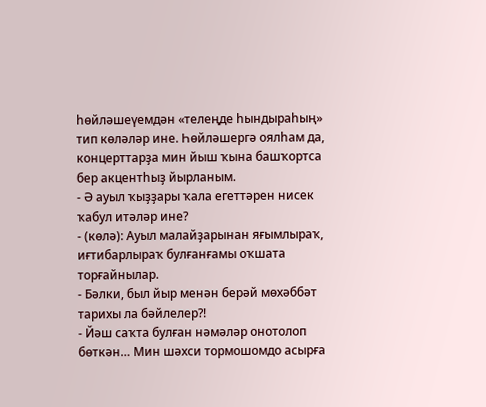һөйләшеүемдән «телеңде һындыраһың» тип көләләр ине. Һөйләшергә оялһам да, концерттарҙа мин йыш ҡына башҡортса бер акцентһыҙ йырланым.
- Ә ауыл ҡыҙҙары ҡала егеттәрен нисек ҡабул итәләр ине?
- (көлә): Ауыл малайҙарынан яғымлыраҡ, иғтибарлыраҡ булғанғамы оҡшата торғайнылар.
- Бәлки, был йыр менән берәй мөхәббәт тарихы ла бәйлелер?!
- Йәш саҡта булған нәмәләр онотолоп бөткән… Мин шәхси тормошомдо асырға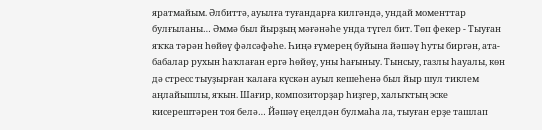яратмайым. Әлбиттә, ауылға туғандарға килгәндә, ундай моменттар булғыланы… Әммә был йырҙың мәғәнәһе унда түгел бит. Төп фекер - Тыуған яҡҡа тәрән һөйөү фәлсәфәһе. Һиңә ғүмерең буйына йәшәү һуты биргән, ата-бабалар рухын һаҡлаған ергә һөйөү, уны һағыныу. Тынсыу, газлы һауалы, көн дә стресс тыуҙырған ҡалаға күскән ауыл кешеһенә был йыр шул тиклем аңлайышлы, яҡын. Шағир, композиторҙар һиҙгер, халыҡтың эске кисерештәрен тоя белә… Йәшәү еңелдән булмаһа ла, тыуған ерҙе ташлап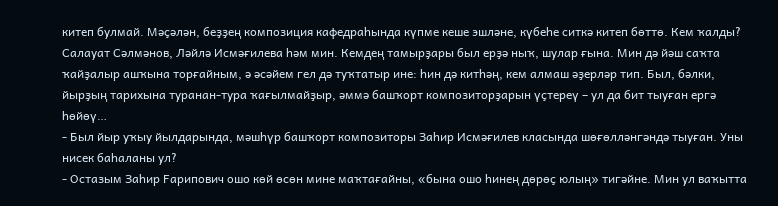китеп булмай. Мәҫәлән, беҙҙең композиция кафедраһында күпме кеше эшләне, күбеһе ситкә китеп бөттө. Кем ҡалды? Салауат Сәлмәнов, Ләйлә Исмәғилева һәм мин. Кемдең тамырҙары был ерҙә ныҡ, шулар ғына. Мин дә йәш саҡта ҡайҙалыр ашҡына торғайным, ә әсәйем гел дә туҡтатыр ине: һин дә китһәң, кем алмаш әҙерләр тип. Был, бәлки, йырҙың тарихына туранан-тура ҡағылмайҙыр, әммә башҡорт композиторҙарын үҫтереү – ул да бит тыуған ергә һөйөү…
- Был йыр уҡыу йылдарында, мәшһүр башҡорт композиторы Заһир Исмәғилев класында шөғөлләнгәндә тыуған. Уны нисек баһаланы ул?
- Остазым Заһир Fарипович ошо көй өсөн мине маҡтағайны, «бына ошо һинең дөрөҫ юлың» тигәйне. Мин ул ваҡытта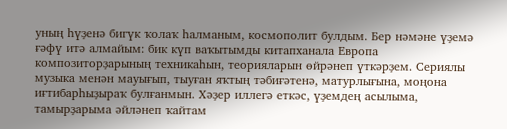уның һүҙенә бигүк ҡолаҡ һалманым, космополит булдым. Бер нәмәне үҙемә ғәфү итә алмайым: бик күп ваҡытымды китапханала Европа композиторҙарының техникаһын, теорияларын өйрәнеп үткәрҙем. Сериялы музыка менән мауығып, тыуған яҡтың тәбиғәтенә, матурлығына, моңона иғтибарһыҙыраҡ булғанмын. Хәҙер иллегә еткәс, үҙемдең асылыма, тамырҙарыма әйләнеп ҡайтам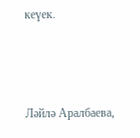кеүек.



Ләйлә Аралбаева,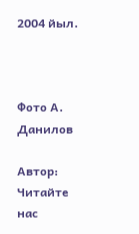2004 йыл.



Фото А. Данилов

Автор:
Читайте нас